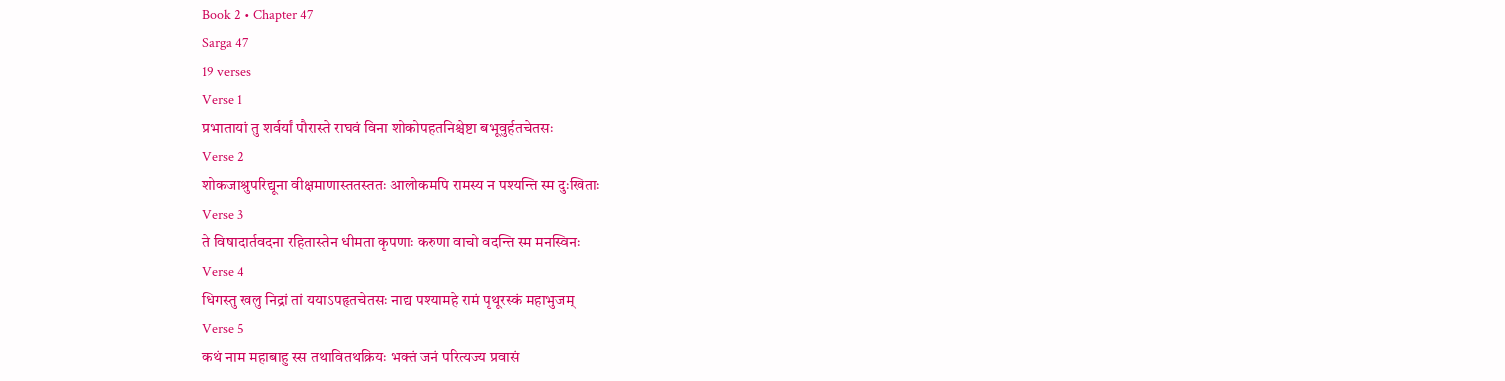Book 2 • Chapter 47
Sarga 47
19 verses
Verse 1
प्रभातायां तु शर्वर्यां पौरास्ते राघवं विना शोकोपहतनिश्चेष्टा बभूवुर्हतचेतसः
Verse 2
शोकजाश्रुपरिद्यूना वीक्षमाणास्ततस्ततः आलोकमपि रामस्य न पश्यन्ति स्म दुःखिताः
Verse 3
ते विषादार्तवदना रहितास्तेन धीमता कृपणाः करुणा वाचो वदन्ति स्म मनस्विनः
Verse 4
धिगस्तु खलु निद्रां तां ययाऽपहृतचेतसः नाद्य पश्यामहे रामं पृथूरस्कं महाभुजम्
Verse 5
कथं नाम महाबाहु स्स तथावितथक्रियः भक्तं जनं परित्यज्य प्रवासं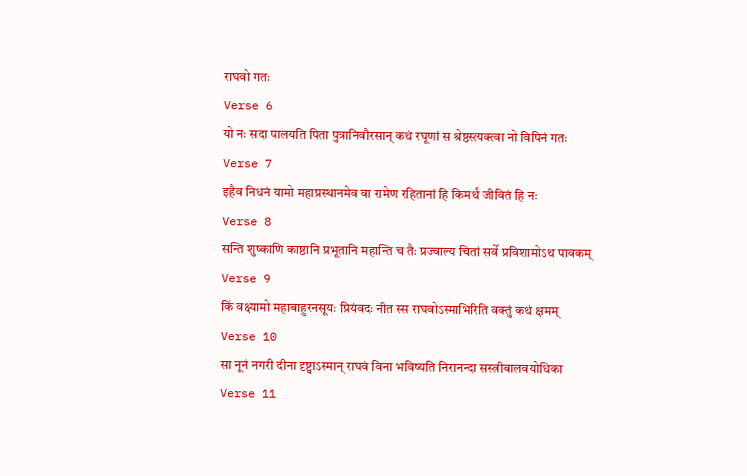राघवो गतः
Verse 6
यो नः सदा पालयति पिता पुत्रानिवौरसान् कथं रघूणां स श्रेष्ठस्त्यक्त्वा नो विपिनं गतः
Verse 7
इहैव निधनं यामो महाप्रस्थानमेव वा रामेण रहितानां हि किमर्थं जीवितं हि नः
Verse 8
सन्ति शुष्काणि काष्ठानि प्रभूतानि महान्ति च तैः प्रज्वाल्य चितां सर्वे प्रविशामोऽथ पावकम्
Verse 9
किं वक्ष्यामो महाबाहुरनसूयः प्रियंवदः नीत स्स राघवोऽस्माभिरिति वक्तुं कथं क्षमम्
Verse 10
सा नूनं नगरी दीना दृष्ट्वाऽस्मान् राघवं विना भविष्यति निरानन्दा सस्त्रीबालवयोधिका
Verse 11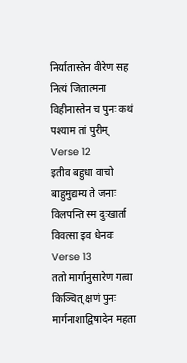निर्यातास्तेन वीरेण सह नित्यं जितात्मना विहीनास्तेन च पुनः कथं पश्याम तां पुरीम्
Verse 12
इतीव बहुधा वाचो बाहुमुद्यम्य ते जनाः विलपन्ति स्म दुःखार्ता विवत्सा इव धेनवः
Verse 13
ततो मार्गानुसारेण गत्वा किञ्चित् क्षणं पुनः मार्गनाशाद्विषादेन महता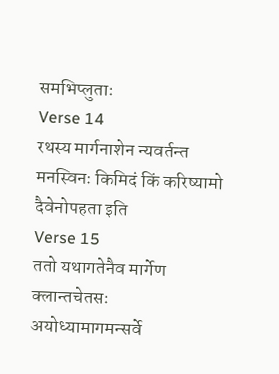समभिप्लुताः
Verse 14
रथस्य मार्गनाशेन न्यवर्तन्त मनस्विनः किमिदं किं करिष्यामो दैवेनोपहता इति
Verse 15
ततो यथागतेनैव मार्गेण क्लान्तचेतसः अयोध्यामागमन्सर्वे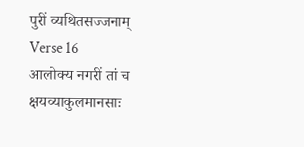पुरीं व्यथितसज्जनाम्
Verse 16
आलोक्य नगरीं तां च क्षयव्याकुलमानसाः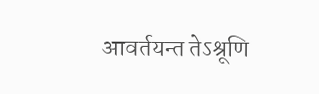आवर्तयन्त तेऽश्रूणि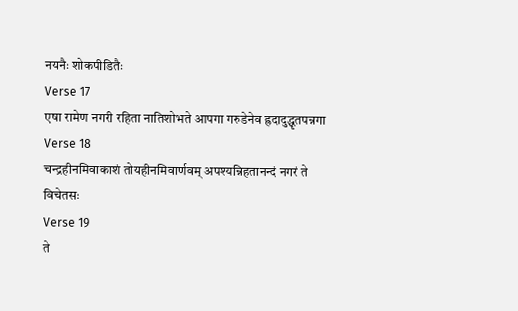नयनैः शोकपीडितैः
Verse 17
एषा रामेण नगरी रहिता नातिशोभते आपगा गरुडेनेव ह्रदादुद्धृतपन्नगा
Verse 18
चन्द्रहीनमिवाकाशं तोयहीनमिवार्णवम् अपश्यन्निहतानन्दं नगरं ते विचेतसः
Verse 19
ते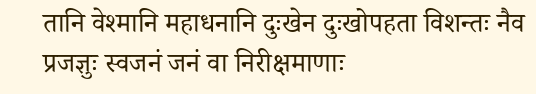तानि वेश्मानि महाधनानि दुःखेन दुःखोपहता विशन्तः नैव प्रजज्ञुः स्वजनं जनं वा निरीक्षमाणाः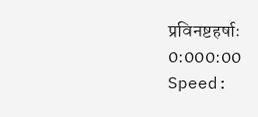प्रविनष्टहर्षाः
0:000:00
Speed: